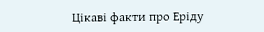Цікаві факти про Еріду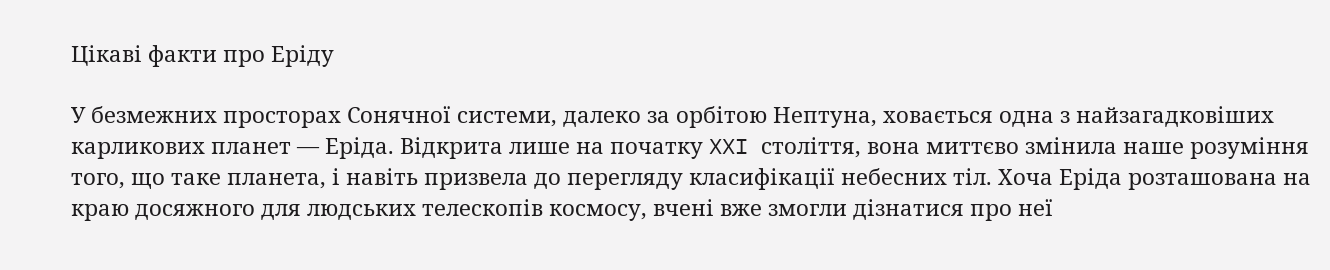Цікаві факти про Еріду

У безмежних просторах Сонячної системи, далеко за орбітою Нептуна, ховається одна з найзагадковіших карликових планет — Еріда. Відкрита лише на початку XXI століття, вона миттєво змінила наше розуміння того, що таке планета, і навіть призвела до перегляду класифікації небесних тіл. Хоча Еріда розташована на краю досяжного для людських телескопів космосу, вчені вже змогли дізнатися про неї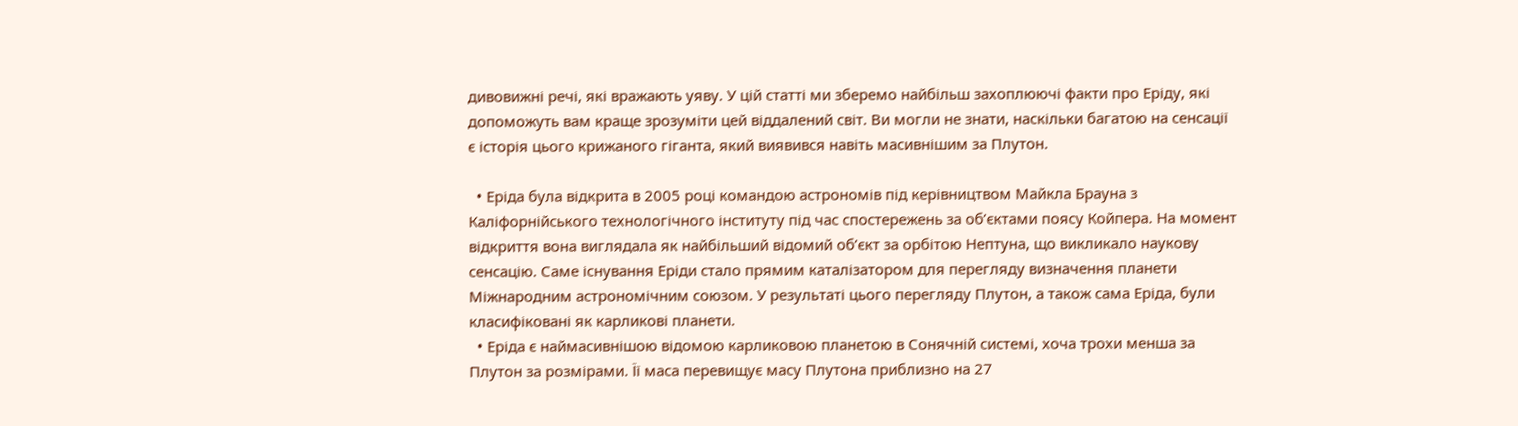дивовижні речі, які вражають уяву. У цій статті ми зберемо найбільш захоплюючі факти про Еріду, які допоможуть вам краще зрозуміти цей віддалений світ. Ви могли не знати, наскільки багатою на сенсації є історія цього крижаного гіганта, який виявився навіть масивнішим за Плутон.

  • Еріда була відкрита в 2005 році командою астрономів під керівництвом Майкла Брауна з Каліфорнійського технологічного інституту під час спостережень за об’єктами поясу Койпера. На момент відкриття вона виглядала як найбільший відомий об’єкт за орбітою Нептуна, що викликало наукову сенсацію. Саме існування Еріди стало прямим каталізатором для перегляду визначення планети Міжнародним астрономічним союзом. У результаті цього перегляду Плутон, а також сама Еріда, були класифіковані як карликові планети.
  • Еріда є наймасивнішою відомою карликовою планетою в Сонячній системі, хоча трохи менша за Плутон за розмірами. Її маса перевищує масу Плутона приблизно на 27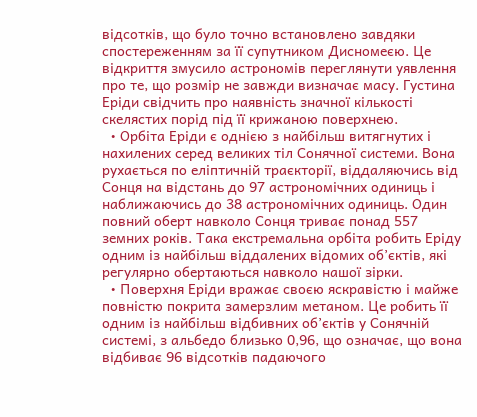відсотків, що було точно встановлено завдяки спостереженням за її супутником Дисномеєю. Це відкриття змусило астрономів переглянути уявлення про те, що розмір не завжди визначає масу. Густина Еріди свідчить про наявність значної кількості скелястих порід під її крижаною поверхнею.
  • Орбіта Еріди є однією з найбільш витягнутих і нахилених серед великих тіл Сонячної системи. Вона рухається по еліптичній траєкторії, віддаляючись від Сонця на відстань до 97 астрономічних одиниць і наближаючись до 38 астрономічних одиниць. Один повний оберт навколо Сонця триває понад 557 земних років. Така екстремальна орбіта робить Еріду одним із найбільш віддалених відомих об’єктів, які регулярно обертаються навколо нашої зірки.
  • Поверхня Еріди вражає своєю яскравістю і майже повністю покрита замерзлим метаном. Це робить її одним із найбільш відбивних об’єктів у Сонячній системі, з альбедо близько 0,96, що означає, що вона відбиває 96 відсотків падаючого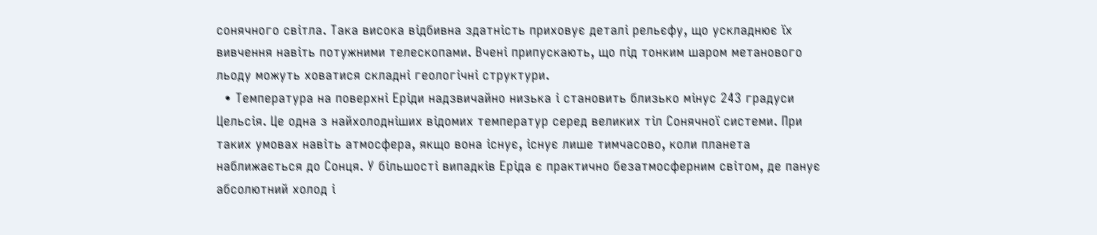сонячного світла. Така висока відбивна здатність приховує деталі рельєфу, що ускладнює їх вивчення навіть потужними телескопами. Вчені припускають, що під тонким шаром метанового льоду можуть ховатися складні геологічні структури.
  • Температура на поверхні Еріди надзвичайно низька і становить близько мінус 243 градуси Цельсія. Це одна з найхолодніших відомих температур серед великих тіл Сонячної системи. При таких умовах навіть атмосфера, якщо вона існує, існує лише тимчасово, коли планета наближається до Сонця. У більшості випадків Еріда є практично безатмосферним світом, де панує абсолютний холод і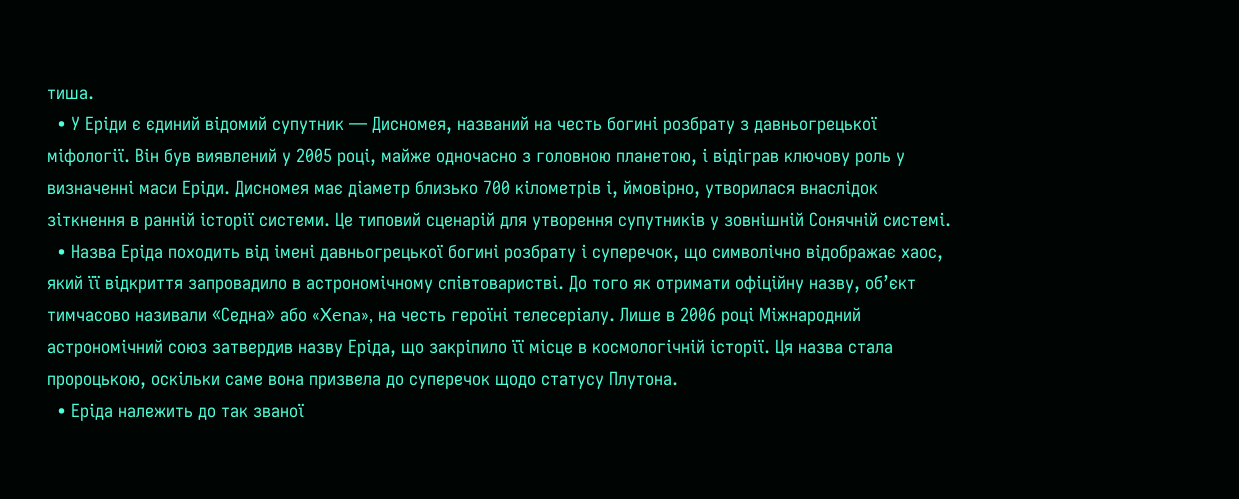тиша.
  • У Еріди є єдиний відомий супутник — Дисномея, названий на честь богині розбрату з давньогрецької міфології. Він був виявлений у 2005 році, майже одночасно з головною планетою, і відіграв ключову роль у визначенні маси Еріди. Дисномея має діаметр близько 700 кілометрів і, ймовірно, утворилася внаслідок зіткнення в ранній історії системи. Це типовий сценарій для утворення супутників у зовнішній Сонячній системі.
  • Назва Еріда походить від імені давньогрецької богині розбрату і суперечок, що символічно відображає хаос, який її відкриття запровадило в астрономічному співтоваристві. До того як отримати офіційну назву, об’єкт тимчасово називали «Седна» або «Xena», на честь героїні телесеріалу. Лише в 2006 році Міжнародний астрономічний союз затвердив назву Еріда, що закріпило її місце в космологічній історії. Ця назва стала пророцькою, оскільки саме вона призвела до суперечок щодо статусу Плутона.
  • Еріда належить до так званої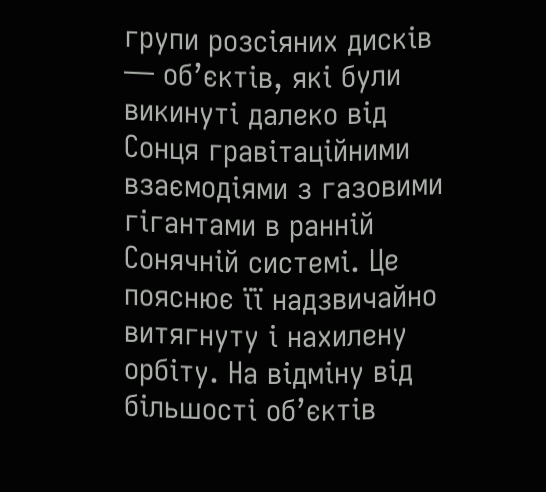групи розсіяних дисків — об’єктів, які були викинуті далеко від Сонця гравітаційними взаємодіями з газовими гігантами в ранній Сонячній системі. Це пояснює її надзвичайно витягнуту і нахилену орбіту. На відміну від більшості об’єктів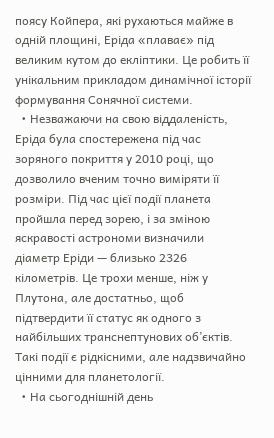поясу Койпера, які рухаються майже в одній площині, Еріда «плаває» під великим кутом до екліптики. Це робить її унікальним прикладом динамічної історії формування Сонячної системи.
  • Незважаючи на свою віддаленість, Еріда була спостережена під час зоряного покриття у 2010 році, що дозволило вченим точно виміряти її розміри. Під час цієї події планета пройшла перед зорею, і за зміною яскравості астрономи визначили діаметр Еріди — близько 2326 кілометрів. Це трохи менше, ніж у Плутона, але достатньо, щоб підтвердити її статус як одного з найбільших транснептунових об’єктів. Такі події є рідкісними, але надзвичайно цінними для планетології.
  • На сьогоднішній день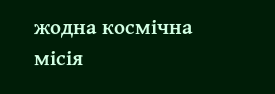жодна космічна місія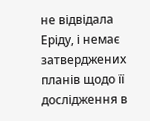не відвідала Еріду, і немає затверджених планів щодо її дослідження в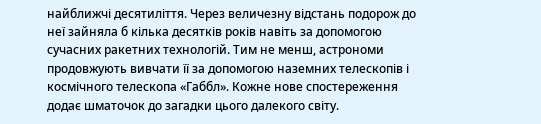найближчі десятиліття. Через величезну відстань подорож до неї зайняла б кілька десятків років навіть за допомогою сучасних ракетних технологій. Тим не менш, астрономи продовжують вивчати її за допомогою наземних телескопів і космічного телескопа «Габбл». Кожне нове спостереження додає шматочок до загадки цього далекого світу.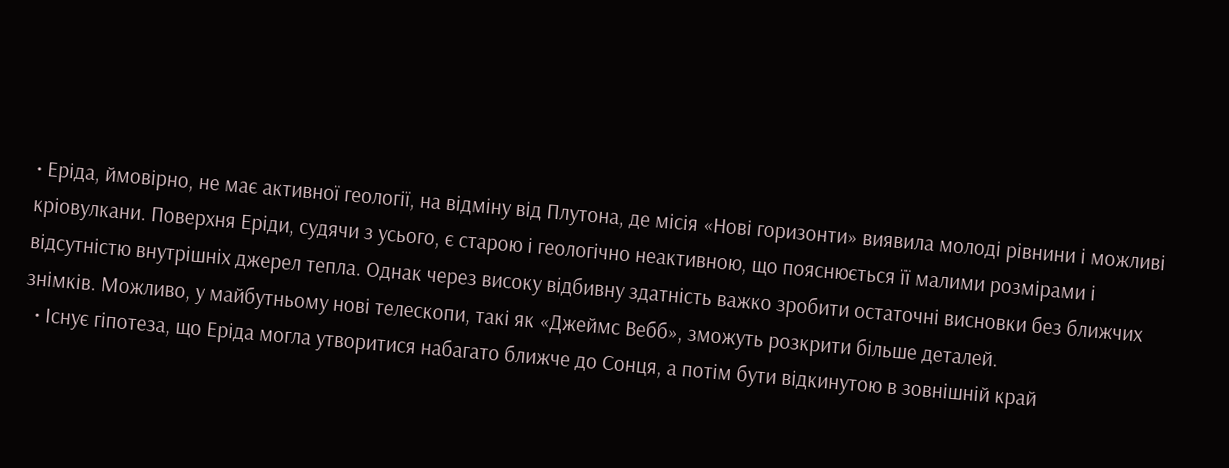• Еріда, ймовірно, не має активної геології, на відміну від Плутона, де місія «Нові горизонти» виявила молоді рівнини і можливі кріовулкани. Поверхня Еріди, судячи з усього, є старою і геологічно неактивною, що пояснюється її малими розмірами і відсутністю внутрішніх джерел тепла. Однак через високу відбивну здатність важко зробити остаточні висновки без ближчих знімків. Можливо, у майбутньому нові телескопи, такі як «Джеймс Вебб», зможуть розкрити більше деталей.
  • Існує гіпотеза, що Еріда могла утворитися набагато ближче до Сонця, а потім бути відкинутою в зовнішній край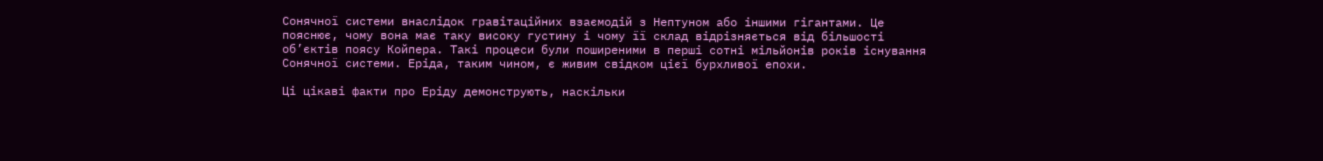Сонячної системи внаслідок гравітаційних взаємодій з Нептуном або іншими гігантами. Це пояснює, чому вона має таку високу густину і чому її склад відрізняється від більшості об’єктів поясу Койпера. Такі процеси були поширеними в перші сотні мільйонів років існування Сонячної системи. Еріда, таким чином, є живим свідком цієї бурхливої епохи.

Ці цікаві факти про Еріду демонструють, наскільки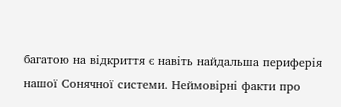багатою на відкриття є навіть найдальша периферія нашої Сонячної системи. Неймовірні факти про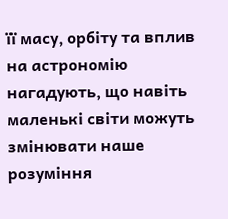її масу, орбіту та вплив на астрономію нагадують, що навіть маленькі світи можуть змінювати наше розуміння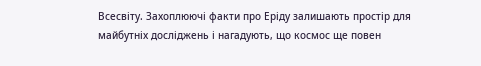Всесвіту. Захоплюючі факти про Еріду залишають простір для майбутніх досліджень і нагадують, що космос ще повен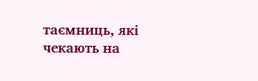таємниць, які чекають на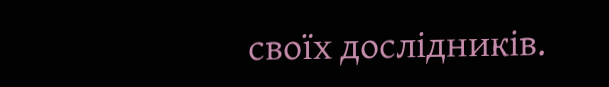своїх дослідників.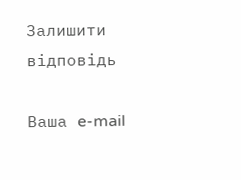Залишити відповідь

Ваша e-mail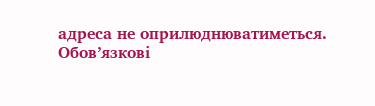адреса не оприлюднюватиметься. Обов’язкові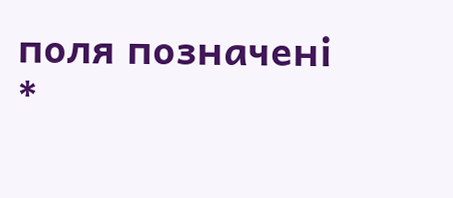поля позначені *